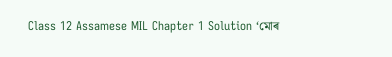Class 12 Assamese MIL Chapter 1 Solution ‘মোৰ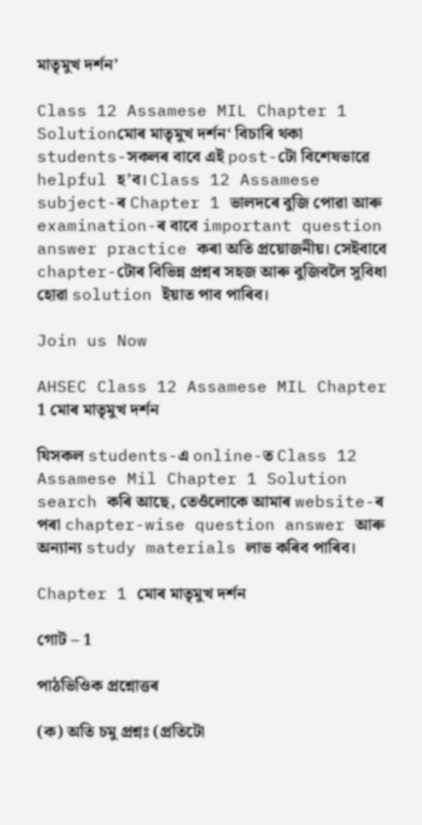মাতৃমুখ দৰ্শন’

Class 12 Assamese MIL Chapter 1 Solutionমোৰ মাতৃমুখ দৰ্শন‘ বিচাৰি থকা students-সকলৰ বাবে এই post-টো বিশেষভাৱে helpful হ’ব। Class 12 Assamese subject-ৰ Chapter 1 ভালদৰে বুজি পোৱা আৰু examination-ৰ বাবে important question answer practice কৰা অতি প্ৰয়োজনীয়। সেইবাবে chapter-টোৰ বিভিন্ন প্ৰশ্নৰ সহজ আৰু বুজিবলৈ সুবিধা হোৱা solution ইয়াত পাব পাৰিব।

Join us Now

AHSEC Class 12 Assamese MIL Chapter 1 মোৰ মাতৃমুখ দৰ্শন

যিসকল students-এ online-ত Class 12 Assamese Mil Chapter 1 Solution search কৰি আছে, তেওঁলোকে আমাৰ website-ৰ পৰা chapter-wise question answer আৰু অন্যান্য study materials লাভ কৰিব পাৰিব।

Chapter 1 মোৰ মাতৃমুখ দৰ্শন

গোট – 1

পাঠভিওিক প্রশ্নোত্তৰ

(ক) অতি চমু প্রশ্নঃ (প্রতিটো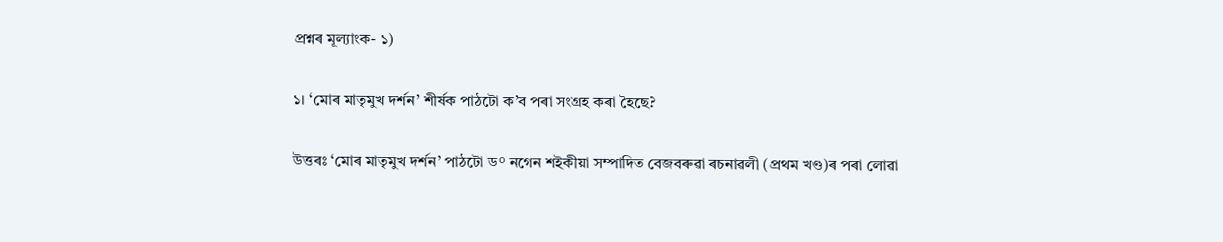প্রশ্নৰ মূল্যাংক- ১)

১। ‘মোৰ মাতৃমুখ দর্শন’ শীর্ষক পাঠটো ক’ব পৰা সংগ্ৰহ কৰা হৈছে?

উত্তৰঃ ‘মোৰ মাতৃমুখ দর্শন’ পাঠটো ড° নগেন শইকীয়া সম্পাদিত বেজবৰুৱা ৰচনাৱলী (প্রথম খণ্ড)ৰ পৰা লোৱা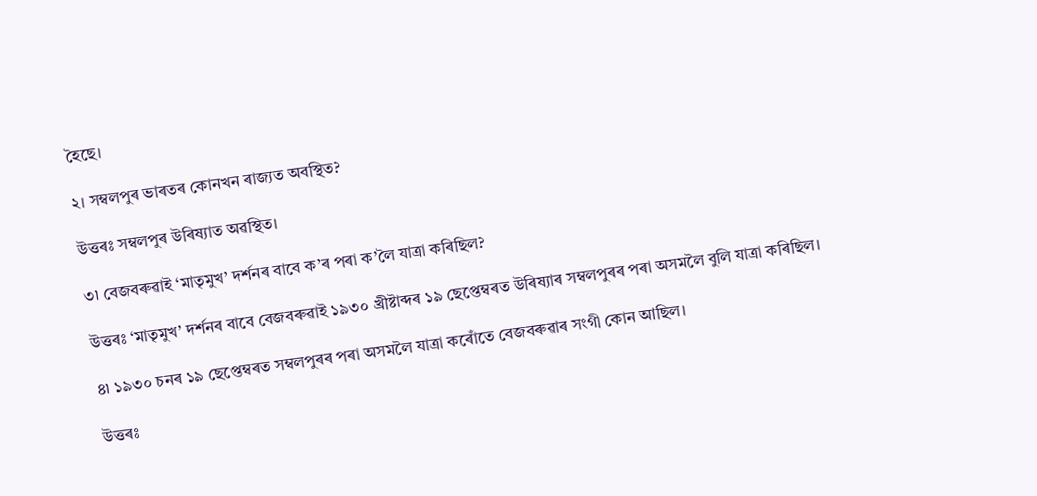হৈছে।

২। সম্বলপুৰ ভাৰতৰ কোনখন ৰাজ্যত অবস্থিত?

উত্তৰঃ সম্বলপুৰ উৰিষ্যাত অৱস্থিত।

৩৷ বেজবৰুৱাই ‘মাতৃমুখ’ দৰ্শনৰ বাবে ক’ৰ পৰা ক’লৈ যাত্রা কৰিছিল?

উত্তৰঃ ‘মাতৃমুখ’ দৰ্শনৰ বাবে বেজবৰুৱাই ১৯৩০ খ্ৰীষ্টাব্দৰ ১৯ ছেপ্তেম্বৰত উৰিষ্যাৰ সম্বলপুৰৰ পৰা অসমলৈ বুলি যাত্রা কৰিছিল।

৪৷ ১৯৩০ চনৰ ১৯ ছেপ্তেম্বৰত সম্বলপুৰৰ পৰা অসমলৈ যাত্রা কৰোঁতে বেজবৰুৱাৰ সংগী কোন আছিল।

উত্তৰঃ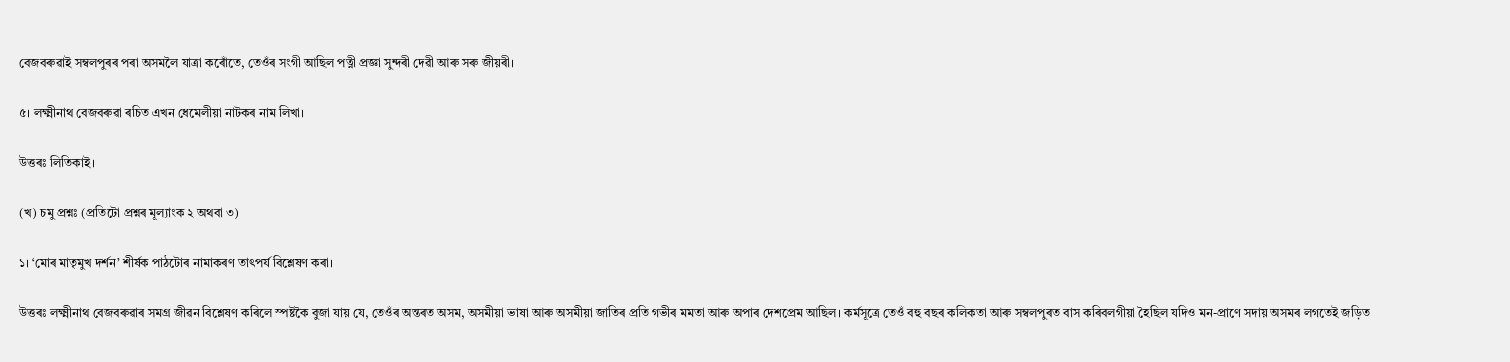বেজবৰুৱাই সম্বলপুৰৰ পৰা অসমলৈ যাত্রা কৰোঁতে, তেওঁৰ সংগী আছিল পত্নী প্ৰজ্ঞা সুন্দৰী দেৱী আৰু সৰু জীয়ৰী।

৫। লক্ষ্মীনাথ বেজবৰুৱা ৰচিত এখন ধেমেলীয়া নাটকৰ নাম লিখা।

উত্তৰঃ লিতিকাই।

(খ) চমু প্রশ্নঃ (প্রতিটো প্ৰশ্নৰ মূল্যাংক ২ অথবা ৩)

১। ‘মোৰ মাতৃমুখ দর্শন’ শীর্ষক পাঠটোৰ নামাকৰণ তাৎপর্য বিশ্লেষণ কৰা।

উত্তৰঃ লক্ষ্মীনাথ বেজবৰুৱাৰ সমগ্ৰ জীৱন বিশ্লেষণ কৰিলে স্পষ্টকৈ বুজা যায় যে, তেওঁৰ অন্তৰত অসম, অসমীয়া ভাষা আৰু অসমীয়া জাতিৰ প্ৰতি গভীৰ মমতা আৰু অপাৰ দেশপ্ৰেম আছিল। কৰ্মসূত্ৰে তেওঁ বহু বছৰ কলিকতা আৰু সম্বলপুৰত বাস কৰিবলগীয়া হৈছিল যদিও মন-প্ৰাণে সদায় অসমৰ লগতেই জড়িত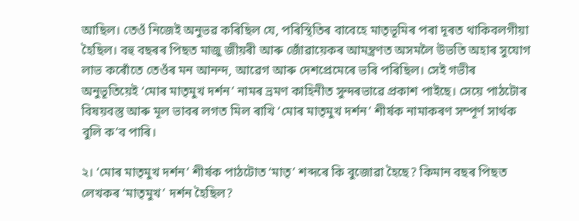আছিল। তেওঁ নিজেই অনুভৱ কৰিছিল যে, পৰিস্থিতিৰ বাবেহে মাতৃভূমিৰ পৰা দূৰত থাকিবলগীয়া হৈছিল। বহু বছৰৰ পিছত মাজু জীয়ৰী আৰু জোঁৱায়েকৰ আমন্ত্ৰণত অসমলৈ উভতি অহাৰ সুযোগ লাভ কৰোঁতে তেওঁৰ মন আনন্দ, আৱেগ আৰু দেশপ্ৰেমেৰে ভৰি পৰিছিল। সেই গভীৰ অনুভূতিয়েই ‘মোৰ মাতৃমুখ দর্শন’ নামৰ ভ্ৰমণ কাহিনীত সুন্দৰভাৱে প্ৰকাশ পাইছে। সেয়ে পাঠটোৰ বিষয়বস্তু আৰু মূল ভাবৰ লগত মিল ৰাখি ‘মোৰ মাতৃমুখ দর্শন’ শীৰ্ষক নামাকৰণ সম্পূৰ্ণ সাৰ্থক বুলি ক’ব পাৰি।

২। ‘মোৰ মাতৃমুখ দর্শন’ শীর্ষক পাঠটোত ‘মাতৃ’ শব্দৰে কি বুজোৱা হৈছে? কিমান বছৰ পিছত লেখকৰ ‘মাতৃমুখ’ দর্শন হৈছিল?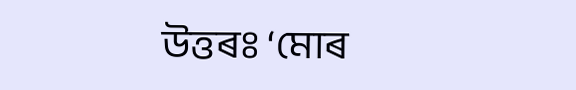উত্তৰঃ ‘মোৰ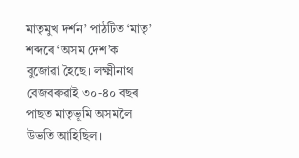মাতৃমুখ দর্শন’ পাঠটিত ‘মাতৃ’ শব্দৰে ‘অসম দেশ’ক বুজোৱা হৈছে। লক্ষ্মীনাথ বেজবৰুৱাই ৩০-৪০ বছৰ পাছত মাতৃভূমি অসমলৈ উভতি আহিছিল।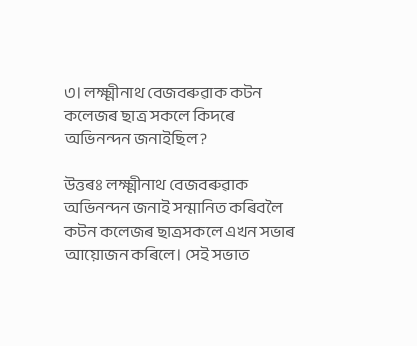৩। লক্ষ্মীনাথ বেজবৰুৱাক কটন কলেজৰ ছাত্ৰ সকলে কিদৰে অভিনন্দন জনাইছিল?

উত্তৰঃ লক্ষ্মীনাথ বেজবৰুৱাক অভিনন্দন জনাই সন্মানিত কৰিবলৈ কটন কলেজৰ ছাত্ৰসকলে এখন সভাৰ আয়োজন কৰিলে। সেই সভাত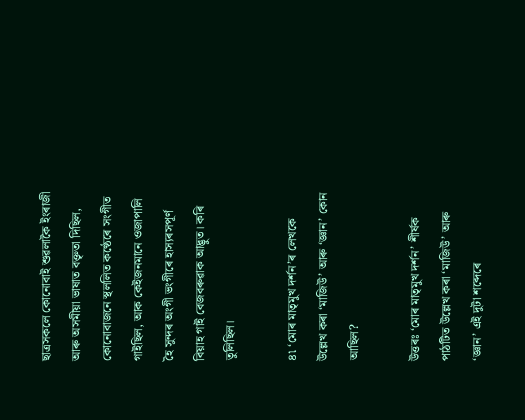ছাত্রসকলে কোনোবাই শুৱলাকৈ ইংৰাজী আৰু অসমীয়া ভাষাত বক্তৃতা দিছিল, কোনোবাজনে স্থললিত কণ্ঠেৰে সংগীত গাইছিল, আক কেইজনমানে ওজাপালি হৈ সুন্দৰ অংগী ভংগীৰে হাস্যৰসপূৰ্ণ বিয়াহ গাই বেজবৰুৱাক আদ্ভুত। কৰি তুলিছিল।

৪৷ ‘মোৰ মাতৃমুখ দৰ্শন’ৰ লেখকে উল্লেখ কৰা ‘মাজিউ’ আৰু ‘জ্ঞান’ কোন আছিল?

উত্তৰঃ ‘মোৰ মাতৃমুখ দর্শন’ শীর্ষক পাঠটিত উল্লেখ কৰা ‘মাজিউ’ আৰু ‘জ্ঞান’ এই দুটা শব্দেৰে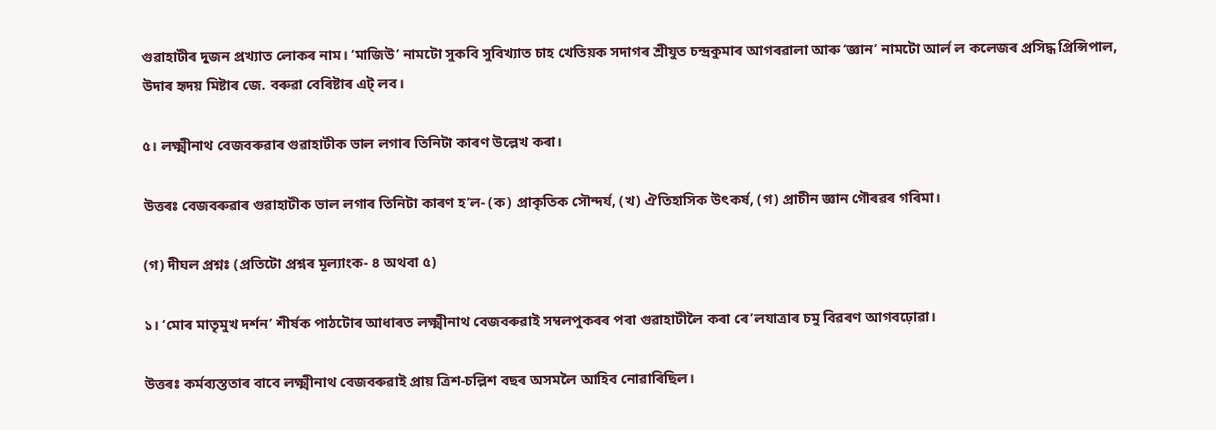গুৱাহাটীৰ দুজন প্রখ্যাত লোকৰ নাম। ‘মাজিউ’ নামটো সুকবি সুবিখ্যাত চাহ খেতিয়ক সদাগৰ শ্ৰীযুত চন্দ্ৰকুমাৰ আগৰৱালা আৰু ‘জ্ঞান’ নামটো আর্ল ল কলেজৰ প্ৰসিদ্ধ প্রিন্সিপাল, উদাৰ হৃদয় মিষ্টাৰ জে. বৰুৱা বেৰিষ্টাৰ এট্ লব।

৫। লক্ষ্মীনাথ বেজবৰুৱাৰ গুৱাহাটীক ভাল লগাৰ তিনিটা কাৰণ উল্লেখ কৰা।

উত্তৰঃ বেজবৰুৱাৰ গুৱাহাটীক ভাল লগাৰ তিনিটা কাৰণ হ’ল- (ক) প্রাকৃতিক সৌন্দর্য, (খ) ঐতিহাসিক উৎকর্ষ, (গ) প্রাচীন জ্ঞান গৌৰৱৰ গৰিমা।

(গ) দীঘল প্রশ্নঃ (প্ৰতিটো প্ৰশ্নৰ মূল্যাংক- ৪ অথবা ৫)

১। ‘মোৰ মাতৃমুখ দৰ্শন’ শীর্ষক পাঠটোৰ আধাৰত লক্ষ্মীনাথ বেজবৰুৱাই সম্বলপুকৰৰ পৰা গুৱাহাটীলৈ কৰা ৰে’লযাত্ৰাৰ চমু বিৱৰণ আগবঢ়োৱা।

উত্তৰঃ কৰ্মব্যস্ততাৰ বাবে লক্ষ্মীনাথ বেজবৰুৱাই প্ৰায় ত্ৰিশ-চল্লিশ বছৰ অসমলৈ আহিব নোৱাৰিছিল।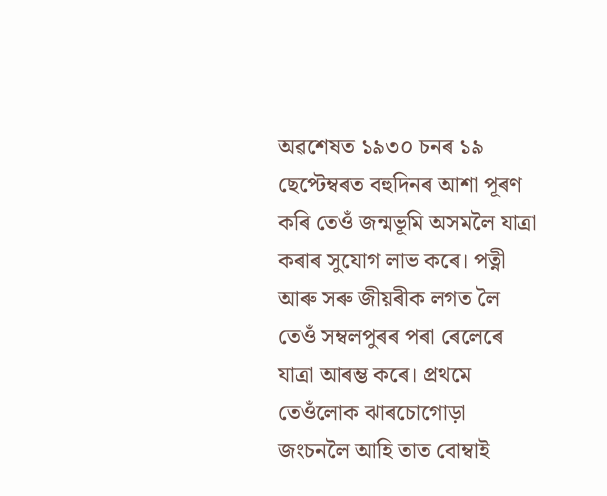অৱশেষত ১৯৩০ চনৰ ১৯ ছেপ্টেম্বৰত বহুদিনৰ আশা পূৰণ কৰি তেওঁ জন্মভূমি অসমলৈ যাত্ৰা কৰাৰ সুযোগ লাভ কৰে। পত্নী আৰু সৰু জীয়ৰীক লগত লৈ তেওঁ সম্বলপুৰৰ পৰা ৰেলেৰে যাত্ৰা আৰম্ভ কৰে। প্ৰথমে তেওঁলোক ঝাৰচোগোড়া জংচনলৈ আহি তাত বোম্বাই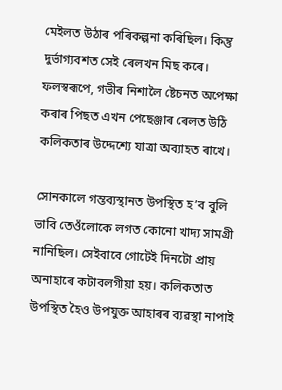মেইলত উঠাৰ পৰিকল্পনা কৰিছিল। কিন্তু দুৰ্ভাগ্যবশত সেই ৰেলখন মিছ কৰে। ফলস্বৰূপে, গভীৰ নিশালৈ ষ্টেচনত অপেক্ষা কৰাৰ পিছত এখন পেছেঞ্জাৰ ৰেলত উঠি কলিকতাৰ উদ্দেশ্যে যাত্ৰা অব্যাহত ৰাখে।

সোনকালে গন্তব্যস্থানত উপস্থিত হ’ব বুলি ভাবি তেওঁলোকে লগত কোনো খাদ্য সামগ্ৰী নানিছিল। সেইবাবে গোটেই দিনটো প্ৰায় অনাহাৰে কটাবলগীয়া হয়। কলিকতাত উপস্থিত হৈও উপযুক্ত আহাৰৰ ব্যৱস্থা নাপাই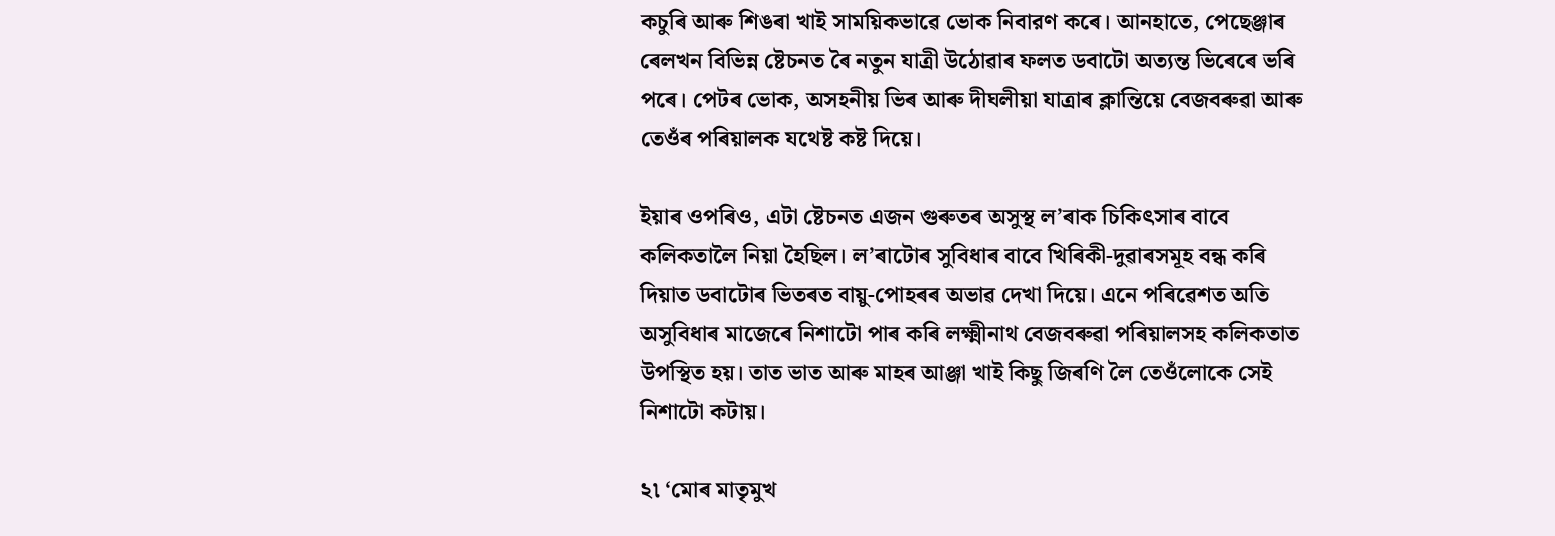কচুৰি আৰু শিঙৰা খাই সাময়িকভাৱে ভোক নিবারণ কৰে। আনহাতে, পেছেঞ্জাৰ ৰেলখন বিভিন্ন ষ্টেচনত ৰৈ নতুন যাত্ৰী উঠোৱাৰ ফলত ডবাটো অত্যন্ত ভিৰেৰে ভৰি পৰে। পেটৰ ভোক, অসহনীয় ভিৰ আৰু দীঘলীয়া যাত্ৰাৰ ক্লান্তিয়ে বেজবৰুৱা আৰু তেওঁৰ পৰিয়ালক যথেষ্ট কষ্ট দিয়ে।

ইয়াৰ ওপৰিও, এটা ষ্টেচনত এজন গুৰুতৰ অসুস্থ ল’ৰাক চিকিৎসাৰ বাবে কলিকতালৈ নিয়া হৈছিল। ল’ৰাটোৰ সুবিধাৰ বাবে খিৰিকী-দুৱাৰসমূহ বন্ধ কৰি দিয়াত ডবাটোৰ ভিতৰত বায়ু-পোহৰৰ অভাৱ দেখা দিয়ে। এনে পৰিৱেশত অতি অসুবিধাৰ মাজেৰে নিশাটো পাৰ কৰি লক্ষ্মীনাথ বেজবৰুৱা পৰিয়ালসহ কলিকতাত উপস্থিত হয়। তাত ভাত আৰু মাহৰ আঞ্জা খাই কিছু জিৰণি লৈ তেওঁলোকে সেই নিশাটো কটায়।

২৷ ‘মোৰ মাতৃমুখ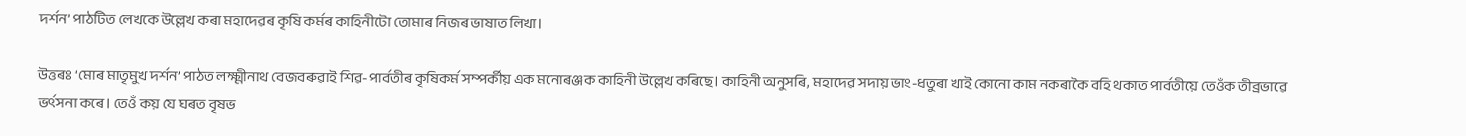দর্শন’ পাঠটিত লেখকে উল্লেখ কৰা মহাদেৱৰ কৃষি কৰ্মৰ কাহিনীটো তোমাৰ নিজৰ ভাষাত লিখা।

উত্তৰঃ ‘মোৰ মাতৃমুখ দর্শন’ পাঠত লক্ষ্মীনাথ বেজবৰুৱাই শিৱ-পাৰ্বতীৰ কৃষিকৰ্ম সম্পৰ্কীয় এক মনোৰঞ্জক কাহিনী উল্লেখ কৰিছে। কাহিনী অনুসৰি, মহাদেৱ সদায় ভাং-ধতুৰা খাই কোনো কাম নকৰাকৈ বহি থকাত পাৰ্বতীয়ে তেওঁক তীব্ৰভাৱে ভৰ্ৎসনা কৰে। তেওঁ কয় যে ঘৰত বৃষভ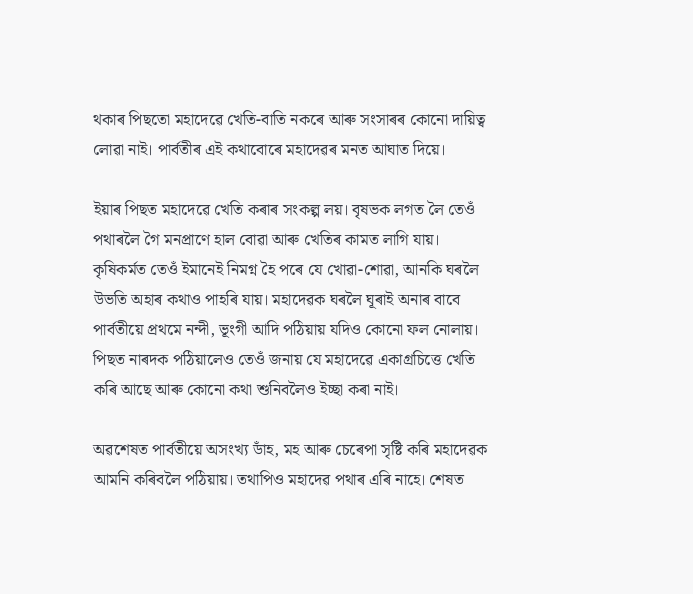থকাৰ পিছতো মহাদেৱে খেতি-বাতি নকৰে আৰু সংসাৰৰ কোনো দায়িত্ব লোৱা নাই। পাৰ্বতীৰ এই কথাবোৰে মহাদেৱৰ মনত আঘাত দিয়ে।

ইয়াৰ পিছত মহাদেৱে খেতি কৰাৰ সংকল্প লয়। বৃষভক লগত লৈ তেওঁ পথাৰলৈ গৈ মনপ্ৰাণে হাল বোৱা আৰু খেতিৰ কামত লাগি যায়। কৃষিকৰ্মত তেওঁ ইমানেই নিমগ্ন হৈ পৰে যে খোৱা-শোৱা, আনকি ঘৰলৈ উভতি অহাৰ কথাও পাহৰি যায়। মহাদেৱক ঘৰলৈ ঘূৰাই অনাৰ বাবে পাৰ্বতীয়ে প্ৰথমে নন্দী, ভূংগী আদি পঠিয়ায় যদিও কোনো ফল নোলায়। পিছত নাৰদক পঠিয়ালেও তেওঁ জনায় যে মহাদেৱে একাগ্ৰচিত্তে খেতি কৰি আছে আৰু কোনো কথা শুনিবলৈও ইচ্ছা কৰা নাই।

অৱশেষত পাৰ্বতীয়ে অসংখ্য ডাঁহ, মহ আৰু চেৰেপা সৃষ্টি কৰি মহাদেৱক আমনি কৰিবলৈ পঠিয়ায়। তথাপিও মহাদেৱ পথাৰ এৰি নাহে। শেষত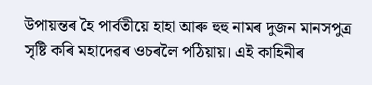উপায়ন্তৰ হৈ পাৰ্বতীয়ে হাহা আৰু হুহু নামৰ দুজন মানসপুত্ৰ সৃষ্টি কৰি মহাদেৱৰ ওচৰলৈ পঠিয়ায়। এই কাহিনীৰ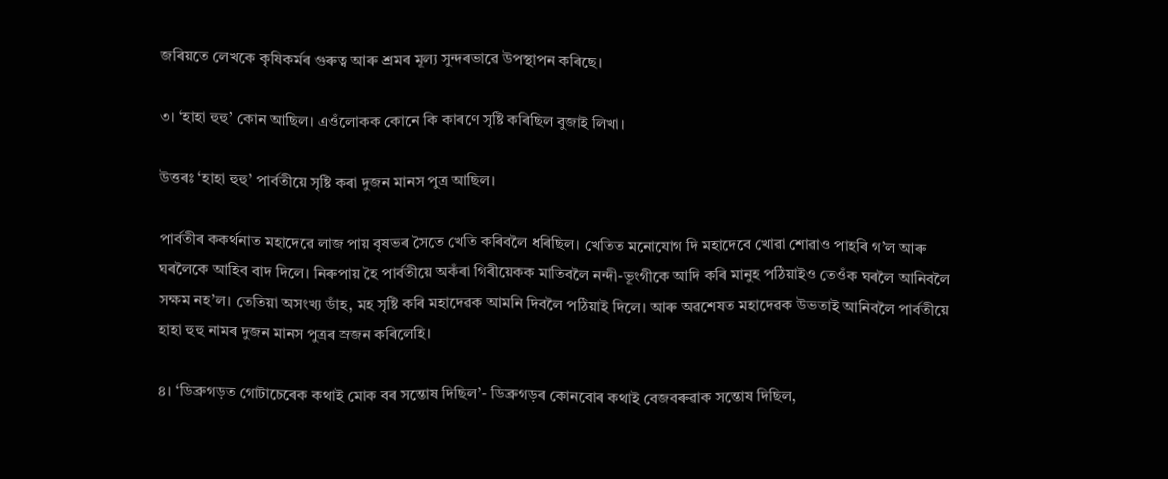জৰিয়তে লেখকে কৃষিকৰ্মৰ গুৰুত্ব আৰু শ্ৰমৰ মূল্য সুন্দৰভাৱে উপস্থাপন কৰিছে।

৩। ‘হাহা হুহু’ কোন আছিল। এওঁলোকক কোনে কি কাৰণে সৃষ্টি কৰিছিল বুজাই লিখা।

উত্তৰঃ ‘হাহা হুহু’ পার্বতীয়ে সৃষ্টি কৰা দুজন মানস পুত্ৰ আছিল।

পাৰ্বতীৰ ককৰ্থনাত মহাদেৱে লাজ পায় বৃষভৰ সৈতে খেতি কৰিবলৈ ধৰিছিল। খেতিত মনোযোগ দি মহাদেবে খোৱা শোৱাও পাহৰি গ’ল আৰু ঘৰলৈকে আহিব বাদ দিলে। নিৰুপায় হৈ পাৰ্বতীয়ে অকঁৰা গিৰীয়েকক মাতিবলৈ নন্দী-ভূংগীকে আদি কৰি মানুহ পঠিয়াইও তেওঁক ঘৰলৈ আনিবলৈ সক্ষম নহ’ল। তেতিয়া অসংখ্য ডাঁহ, মহ সৃষ্টি কৰি মহাদেৱক আমনি দিবলৈ পঠিয়াই দিলে। আৰু অৱশেষত মহাদেৱক উভতাই আনিবলৈ পার্বতীয়ে হাহা হুহু নামৰ দুজন মানস পুত্ৰৰ স্ৰজন কৰিলেহি।

৪। ‘ডিব্ৰুগড়ত গোটাচেৰেক কথাই মোক বৰ সন্তোষ দিছিল’- ডিব্ৰুগড়ৰ কোনবোৰ কথাই বেজবৰুৱাক সন্তোষ দিছিল,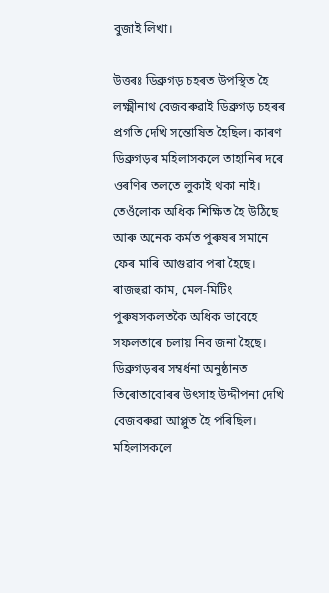বুজাই লিখা।

উত্তৰঃ ডিব্ৰুগড় চহৰত উপস্থিত হৈ লক্ষ্মীনাথ বেজবৰুৱাই ডিব্ৰুগড় চহৰৰ প্ৰগতি দেখি সন্তোষিত হৈছিল। কাৰণ ডিব্ৰুগড়ৰ মহিলাসকলে তাহানিৰ দৰে ওৰণিৰ তলতে লুকাই থকা নাই। তেওঁলোক অধিক শিক্ষিত হৈ উঠিছে আৰু অনেক কৰ্মত পুৰুষৰ সমানে ফেৰ মাৰি আগুৱাব পৰা হৈছে। ৰাজহুৱা কাম, মেল-মিটিং পুৰুষসকলতকৈ অধিক ভাবেহে সফলতাৰে চলায় নিব জনা হৈছে। ডিব্ৰুগড়ৰৰ সম্বর্ধনা অনুষ্ঠানত তিৰোতাবোৰৰ উৎসাহ উদ্দীপনা দেখি বেজবৰুৱা আপ্লুত হৈ পৰিছিল। মহিলাসকলে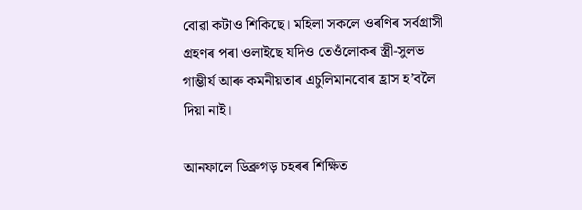বোৱা কটাও শিকিছে। মহিলা সকলে ওৰণিৰ সর্বগ্রাসী গ্ৰহণৰ পৰা ওলাইছে যদিও তেওঁলোকৰ স্ত্রী-সুলভ গাম্ভীর্য আৰু কমনীয়তাৰ এচুলিমানবোৰ হ্রাস হ’বলৈ দিয়া নাই।

আনফালে ডিব্ৰুগড় চহৰৰ শিক্ষিত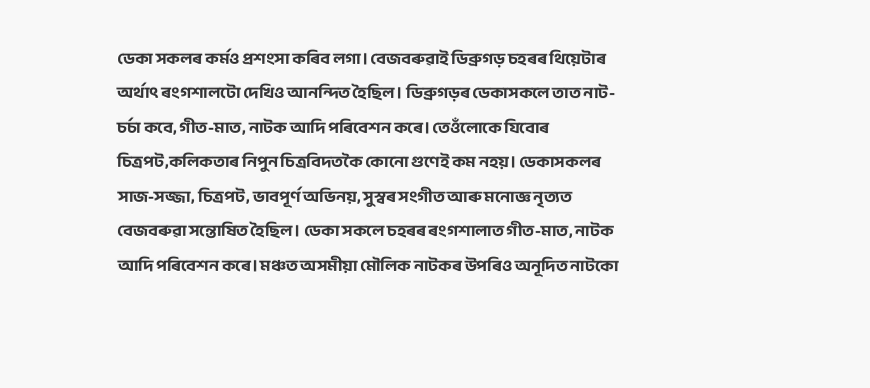ডেকা সকলৰ কৰ্মও প্রশংসা কৰিব লগা। বেজবৰুৱাই ডিব্ৰুগড় চহৰৰ থিয়েটাৰ অৰ্থাৎ ৰংগশালটো দেখিও আনন্দিত হৈছিল। ডিব্ৰুগড়ৰ ডেকাসকলে তাত নাট-চর্চা কবে, গীত-মাত, নাটক আদি পৰিবেশন কৰে। তেওঁলোকে যিবোৰ চিত্ৰপট,কলিকতাৰ নিপুন চিত্রবিদতকৈ কোনো গুণেই কম নহয়। ডেকাসকলৰ সাজ-সজ্জা, চিত্রপট, ভাবপূর্ণ অভিনয়, সুস্বৰ সংগীত আৰু মনোজ্ঞ নৃত্যত বেজবৰুৱা সন্তোষিত হৈছিল। ডেকা সকলে চহৰৰ ৰংগশালাত গীত-মাত, নাটক আদি পৰিবেশন কৰে। মঞ্চত অসমীয়া মৌলিক নাটকৰ উপৰিও অনূদিত নাটকো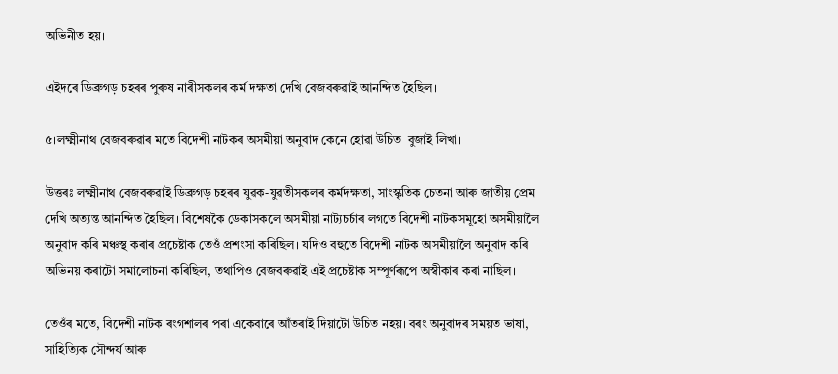অভিনীত হয়।

এইদৰে ডিব্ৰুগড় চহৰৰ পুৰুষ নাৰীসকলৰ কৰ্ম দক্ষতা দেখি বেজবৰুৱাই আনন্দিত হৈছিল।

৫।লক্ষ্মীনাথ বেজবৰুৱাৰ মতে বিদেশী নাটকৰ অসমীয়া অনুবাদ কেনে হোৱা উচিত  বুজাই লিখা।

উত্তৰঃ লক্ষ্মীনাথ বেজবৰুৱাই ডিব্ৰুগড় চহৰৰ যুৱক-যুৱতীসকলৰ কৰ্মদক্ষতা, সাংস্কৃতিক চেতনা আৰু জাতীয় প্ৰেম দেখি অত্যন্ত আনন্দিত হৈছিল। বিশেষকৈ ডেকাসকলে অসমীয়া নাট্যচৰ্চাৰ লগতে বিদেশী নাটকসমূহো অসমীয়ালৈ অনুবাদ কৰি মঞ্চস্থ কৰাৰ প্ৰচেষ্টাক তেওঁ প্ৰশংসা কৰিছিল। যদিও বহুতে বিদেশী নাটক অসমীয়ালৈ অনুবাদ কৰি অভিনয় কৰাটো সমালোচনা কৰিছিল, তথাপিও বেজবৰুৱাই এই প্ৰচেষ্টাক সম্পূৰ্ণৰূপে অস্বীকাৰ কৰা নাছিল।

তেওঁৰ মতে, বিদেশী নাটক ৰংগশালৰ পৰা একেবাৰে আঁতৰাই দিয়াটো উচিত নহয়। বৰং অনুবাদৰ সময়ত ভাষা, সাহিত্যিক সৌন্দৰ্য আৰু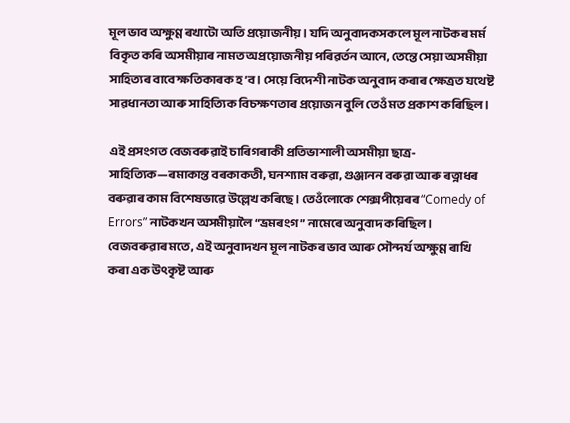মূল ভাব অক্ষুণ্ণ ৰখাটো অতি প্ৰয়োজনীয়। যদি অনুবাদকসকলে মূল নাটকৰ মৰ্ম বিকৃত কৰি অসমীয়াৰ নামত অপ্ৰয়োজনীয় পৰিৱৰ্তন আনে, তেন্তে সেয়া অসমীয়া সাহিত্যৰ বাবে ক্ষতিকাৰক হ’ব। সেয়ে বিদেশী নাটক অনুবাদ কৰাৰ ক্ষেত্ৰত যথেষ্ট সাৱধানতা আৰু সাহিত্যিক বিচক্ষণতাৰ প্ৰয়োজন বুলি তেওঁ মত প্ৰকাশ কৰিছিল।

এই প্ৰসংগত বেজবৰুৱাই চাৰিগৰাকী প্ৰতিভাশালী অসমীয়া ছাত্ৰ-সাহিত্যিক—ৰমাকান্ত বৰকাকতী, ঘনশ্যাম বৰুৱা, গুঞ্জানন বৰুৱা আৰু ৰত্নাধৰ বৰুৱাৰ কাম বিশেষভাৱে উল্লেখ কৰিছে। তেওঁলোকে শেক্সপীয়েৰৰ “Comedy of Errors” নাটকখন অসমীয়ালৈ “ভ্ৰমৰংগ” নামেৰে অনুবাদ কৰিছিল। বেজবৰুৱাৰ মতে, এই অনুবাদখন মূল নাটকৰ ভাব আৰু সৌন্দৰ্য অক্ষুণ্ণ ৰাখি কৰা এক উৎকৃষ্ট আৰু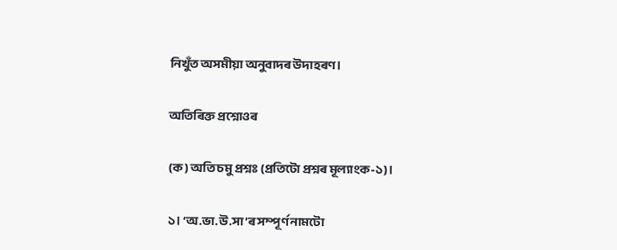নিখুঁত অসমীয়া অনুবাদৰ উদাহৰণ।

অতিৰিক্ত প্ৰশ্নোওৰ

(ক) অতি চমু প্রশ্নঃ (প্রতিটো প্ৰশ্নৰ মূল্যাংক-১)।

১। ‘অ.ভা.উ.সা’ৰ সম্পূৰ্ণ নামটো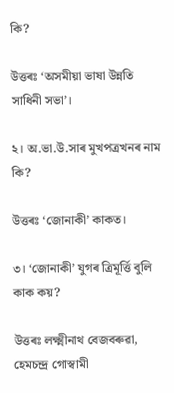কি?

উত্তৰঃ ‘অসমীয়া ভাষা উন্নতি সাধিনী সভা’।

২। অ.ভা.উ.সাৰ মুখপত্ৰখনৰ নাম কি?

উত্তৰঃ ‘জোনাকী’ কাকত।

৩। ‘জোনাকী’ যুগৰ ত্রিমূৰ্ত্তি বুলি কাক কয়?

উত্তৰঃ লক্ষ্মীনাথ বেজবৰুৱা, হেমচন্দ্র গোস্বামী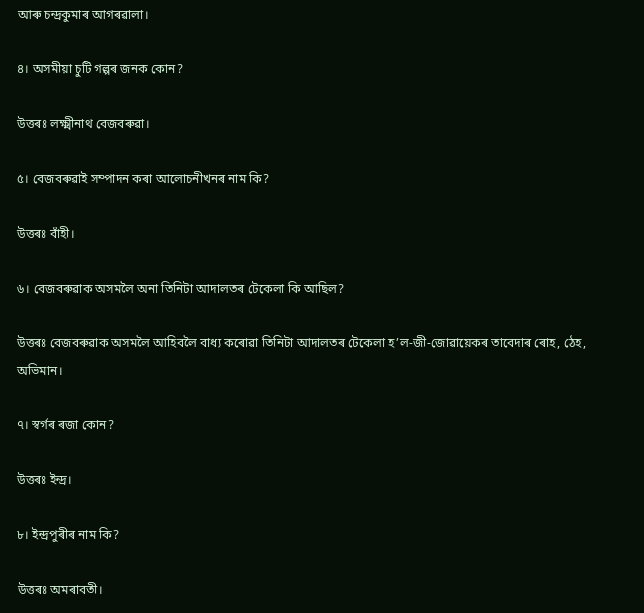আৰু চন্দ্ৰকুমাৰ আগৰৱালা।

৪। অসমীয়া চুটি গল্পৰ জনক কোন?

উত্তৰঃ লক্ষ্মীনাথ বেজবৰুৱা।

৫। বেজবৰুৱাই সম্পাদন কৰা আলোচনীখনৰ নাম কি?

উত্তৰঃ বাঁহী।

৬। বেজবৰুৱাক অসমলৈ অনা তিনিটা আদালতৰ টেকেলা কি আছিল?

উত্তৰঃ বেজবৰুৱাক অসমলৈ আহিবলৈ বাধ্য কৰোৱা তিনিটা আদালতৰ টেকেলা হ’ল-জী-জোৱায়েকৰ তাবেদাৰ ৰোহ, ঠেহ, অভিমান।

৭। স্বৰ্গৰ ৰজা কোন?

উত্তৰঃ ইন্দ্ৰ।

৮। ইন্দ্ৰপুৰীৰ নাম কি?

উত্তৰঃ অমৰাবতী।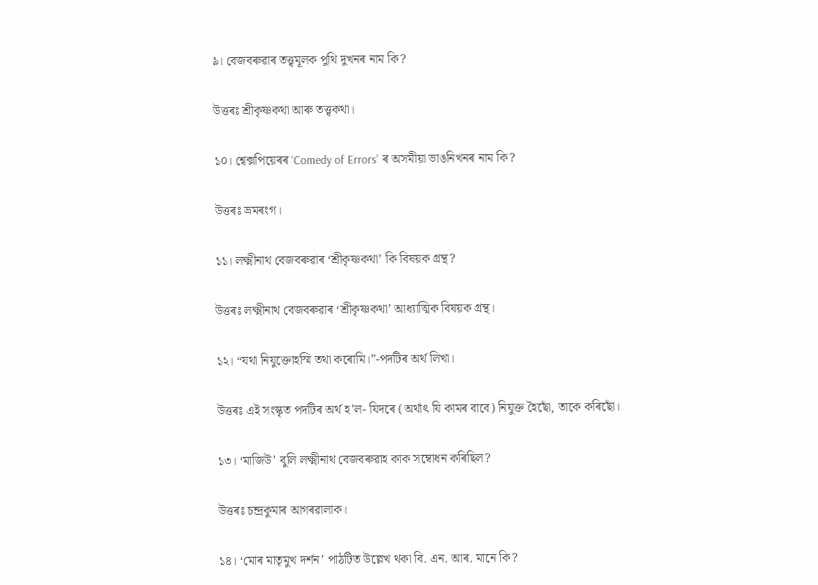৯। বেজবৰুৱাৰ তত্ত্বমূলক পুথি দুখনৰ নাম কি?

উত্তৰঃ শ্রীকৃষ্ণকথা আৰু তত্ত্বকথা।

১০। শ্বেক্সপিয়েৰৰ ‘Comedy of Errors’ ৰ অসমীয়া ভাঙনিখনৰ নাম কি?

উত্তৰঃ ভ্ৰমৰংগ।

১১। লক্ষ্মীনাথ বেজবৰুৱাৰ ‘শ্রীকৃষ্ণকথা’ কি বিষয়ক গ্রন্থ?

উত্তৰঃ লক্ষ্মীনাথ বেজবৰুৱাৰ ‘শ্রীকৃষ্ণকথা’ আধ্যাত্মিক বিষয়ক গ্রন্থ।

১২। “যথা নিযুক্তোহস্মি তথা কৰোমি।”-পদটিৰ অৰ্থ লিখা।

উত্তৰঃ এই সংস্কৃত পদটিৰ অৰ্থ হ’ল- যিদৰে (অর্থাৎ যি কামৰ বাবে) নিযুক্ত হৈছোঁ, তাকে কৰিছোঁ।

১৩। ‘মাজিউ’ বুলি লক্ষ্মীনাথ বেজবৰুৱাহ কাক সম্বোধন কৰিছিল?

উত্তৰঃ চন্দ্ৰকুমাৰ আগৰৱালাক।

১৪। ‘মোৰ মাতৃমুখ দৰ্শন’ পাঠটিত উল্লেখ থকা বি. এন. আৰ. মানে কি?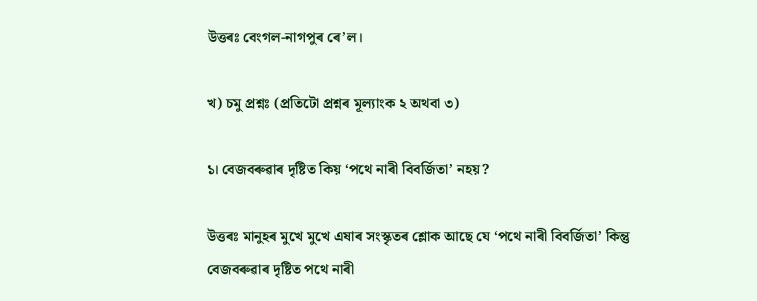উত্তৰঃ বেংগল-নাগপুৰ ৰে’ল।

খ) চমু প্রশ্নঃ (প্রতিটো প্রশ্নৰ মূল্যাংক ২ অথবা ৩)

১। বেজবৰুৱাৰ দৃষ্টিত কিয় ‘পথে নাৰী বিবর্জিতা’ নহয়?

উত্তৰঃ মানুহৰ মুখে মুখে এষাৰ সংস্কৃতৰ শ্লোক আছে যে ‘পথে নাৰী বিবর্জিতা’ কিন্তু বেজবৰুৱাৰ দৃষ্টিত পথে নাৰী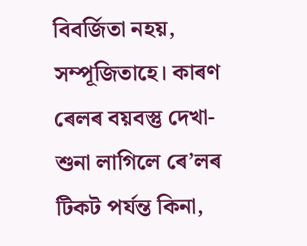বিবর্জিতা নহয়, সম্পূজিতাহে। কাৰণ ৰেলৰ বয়বস্তু দেখা-শুনা লাগিলে ৰে’লৰ টিকট পর্যন্ত কিনা,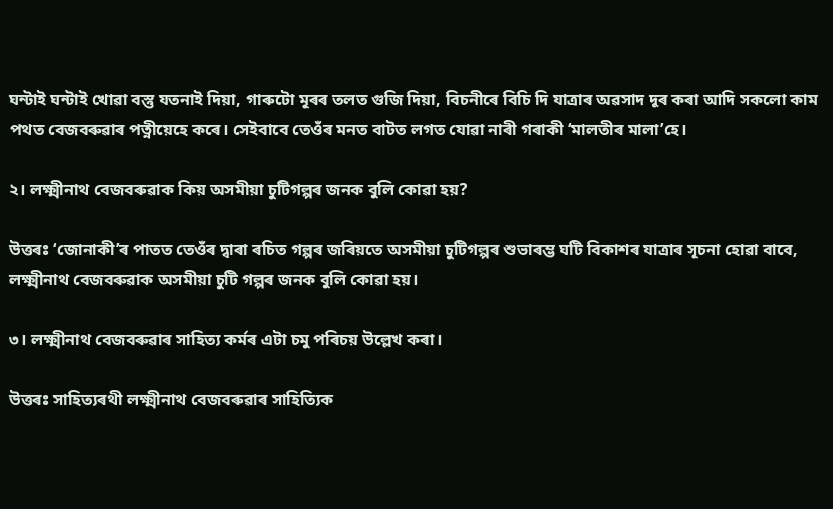ঘন্টাই ঘন্টাই খোৱা বস্তু যতনাই দিয়া, গাৰুটো মূৰৰ তলত গুজি দিয়া, বিচনীৰে বিচি দি যাত্ৰাৰ অৱসাদ দূৰ কৰা আদি সকলো কাম পথত বেজবৰুৱাৰ পত্নীয়েহে কৰে। সেইবাবে তেওঁৰ মনত বাটত লগত যোৱা নাৰী গৰাকী ‘মালতীৰ মালা’হে।

২। লক্ষ্মীনাথ বেজবৰুৱাক কিয় অসমীয়া চুটিগল্পৰ জনক বুলি কোৱা হয়?

উত্তৰঃ ‘জোনাকী’ৰ পাতত তেওঁৰ দ্বাৰা ৰচিত গল্পৰ জৰিয়তে অসমীয়া চুটিগল্পৰ শুভাৰম্ভ ঘটি বিকাশৰ যাত্ৰাৰ সূচনা হোৱা বাবে, লক্ষ্মীনাথ বেজবৰুৱাক অসমীয়া চুটি গল্পৰ জনক বুলি কোৱা হয়।

৩। লক্ষ্মীনাথ বেজবৰুৱাৰ সাহিত্য কৰ্মৰ এটা চমু পৰিচয় উল্লেখ কৰা।

উত্তৰঃ সাহিত্যৰথী লক্ষ্মীনাথ বেজবৰুৱাৰ সাহিত্যিক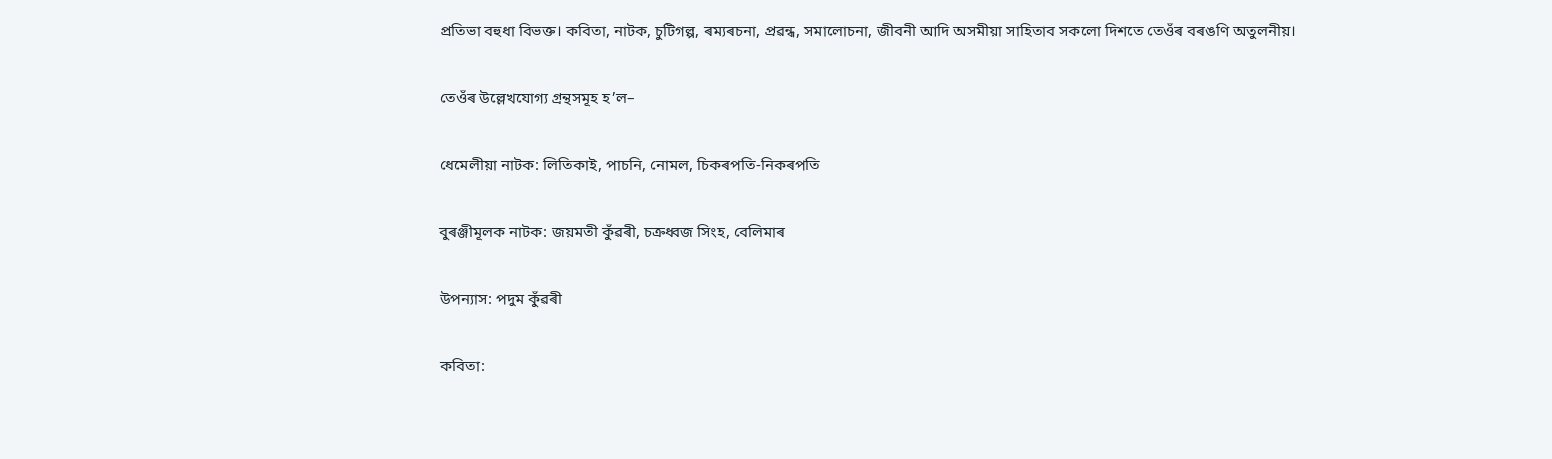প্রতিভা বহুধা বিভক্ত। কবিতা, নাটক, চুটিগল্প, ৰম্যৰচনা, প্ৰৱন্ধ, সমালোচনা, জীবনী আদি অসমীয়া সাহিতাব সকলো দিশতে তেওঁৰ বৰঙণি অতুলনীয়।

তেওঁৰ উল্লেখযোগ্য গ্রন্থসমূহ হ’ল–

ধেমেলীয়া নাটক: লিতিকাই, পাচনি, নোমল, চিকৰপতি-নিকৰপতি

বুৰঞ্জীমূলক নাটক: জয়মতী কুঁৱৰী, চক্ৰধ্বজ সিংহ, বেলিমাৰ

উপন্যাস: পদুম কুঁৱৰী

কবিতা: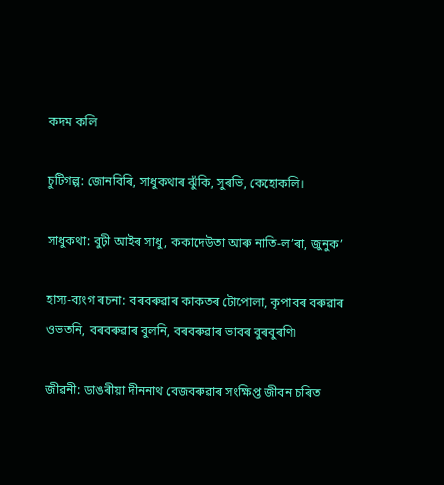কদম কলি

চুটিগল্প: জোনবিৰি, সাধুকথাৰ ঝুঁকি, সুৰভি, কেহোকলি।

সাধুকথা: বুঢ়ী আইৰ সাধু, ককাদেউতা আৰু নাতি-ল’ৰা, জুনুক’

হাস্য-ব্যংগ ৰচনা: বৰবৰুৱাৰ কাকতৰ টোপোলা, কৃপাবৰ বৰুৱাৰ ওভতনি, বৰবৰুৱাৰ বুলনি, বৰবৰুৱাৰ ভাবৰ বুৰবুৰণি৷

জীৱনী: ডাঙৰীয়া দীননাথ বেজবৰুৱাৰ সংক্ষিপ্ত জীবন চৰিত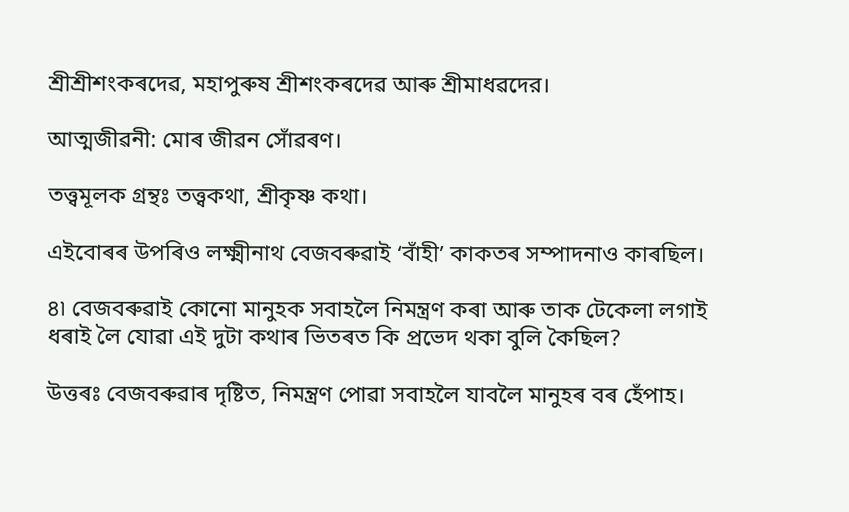শ্রীশ্রীশংকৰদেৱ, মহাপুৰুষ শ্ৰীশংকৰদেৱ আৰু শ্রীমাধৱদের।

আত্মজীৱনী: মোৰ জীৱন সোঁৱৰণ।

তত্ত্বমূলক গ্রন্থঃ তত্ত্বকথা, শ্রীকৃষ্ণ কথা।

এইবোৰৰ উপৰিও লক্ষ্মীনাথ বেজবৰুৱাই ‘বাঁহী’ কাকতৰ সম্পাদনাও কাৰছিল।

৪৷ বেজবৰুৱাই কোনো মানুহক সবাহলৈ নিমন্ত্ৰণ কৰা আৰু তাক টেকেলা লগাই ধৰাই লৈ যোৱা এই দুটা কথাৰ ভিতৰত কি প্রভেদ থকা বুলি কৈছিল?

উত্তৰঃ বেজবৰুৱাৰ দৃষ্টিত, নিমন্ত্রণ পোৱা সবাহলৈ যাবলৈ মানুহৰ বৰ হেঁপাহ।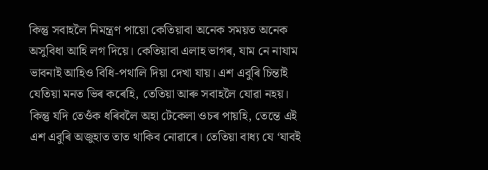কিন্তু সবাহলৈ নিমন্ত্রণ পায়ো কেতিয়াবা অনেক সময়ত অনেক অসুবিধা আহি লগ দিয়ে। কেতিয়াবা এলাহ ভাগৰ, যাম নে নাযাম ভাবনাই আহিও বিধি-পথালি দিয়া দেখা যায়। এশ এবুৰি চিন্তাই যেতিয়া মনত ভিৰ কৰেহি, তেতিয়া আৰু সবাহলৈ যোৱা নহয়। কিন্তু যদি তেওঁক ধৰিবলৈ অহা টেকেলা ওচৰ পায়হি, তেন্তে এই এশ এবুৰি অজুহাত তাত থাকিব নোৱাৰে। তেতিয়া বাধ্য যে ‘যাবই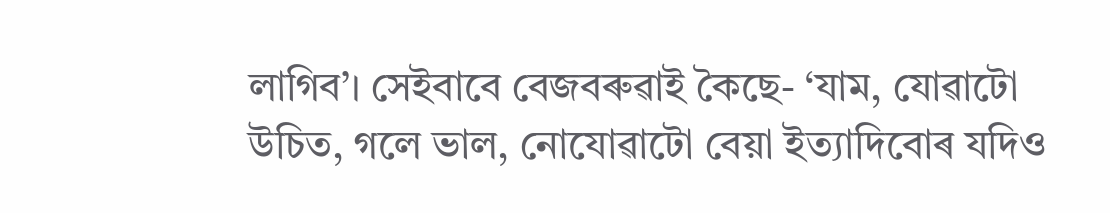লাগিব’। সেইবাবে বেজবৰুৱাই কৈছে- ‘যাম, যোৱাটো উচিত, গলে ভাল, নোযোৱাটো বেয়া ইত্যাদিবোৰ যদিও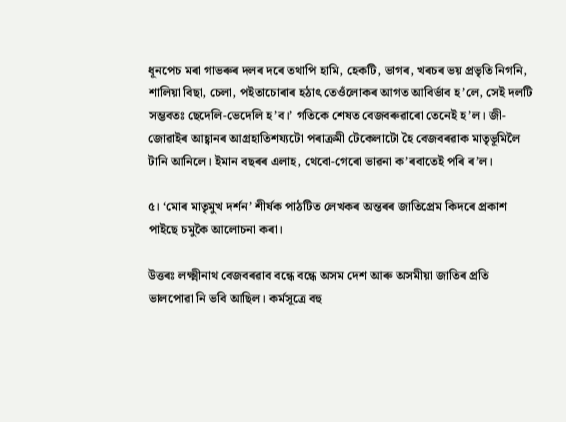ধূনপেচ মৰা গাভৰুৰ দলৰ দৰে তথাপি হামি, হেকটি, ভাগৰ, খৰচৰ ভয় প্রভৃতি নিগনি, শালিয়া বিছা, চেলা, পইতাচোৰাৰ হঠাৎ তেওঁলোকৰ আগত আবির্ভাব হ’লে, সেই দলটি সম্ভবতঃ ছেদেলি-ভেদেলি হ’ব।’ গতিকে শেষত বেজবৰুৱাৰো তেনেই হ’ল। জী-জোৱাইৰ আহ্বানৰ আগ্রহাতিশয্যটো পৰাক্ৰমী টেকেলাটো হৈ বেজবৰৱাক মাতৃভূমিলৈ টানি আনিলে। ইমান বছৰৰ এলাহ, থেবো-গেৰো ভাৱনা ক’ৰবাতেই পৰি ৰ’ল।

৫। ‘মোৰ মাতৃমুখ দর্শন’ শীর্ষক পাঠটিত লেখকৰ অন্তৰৰ জাতিপ্রেম কিদৰে প্ৰকাশ পাইছে চমুকৈ আলোচনা কৰা।

উত্তৰঃ লক্ষ্মীনাথ বেজবৰৱাব বন্ধে বন্ধে অসম দেশ আৰু অসমীয়া জাতিৰ প্ৰতি ভালপোৱা নি ভবি আছিল। কর্মসূত্রে বহু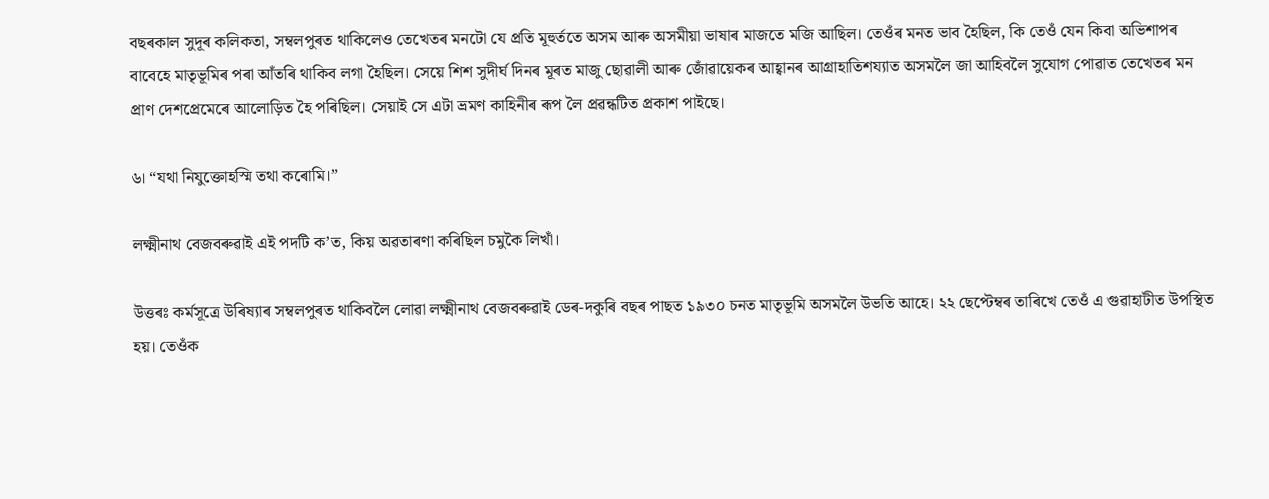বছৰকাল সুদূৰ কলিকতা, সম্বলপুৰত থাকিলেও তেখেতৰ মনটো যে প্রতি মূহুর্ততে অসম আৰু অসমীয়া ভাষাৰ মাজতে মজি আছিল। তেওঁৰ মনত ভাব হৈছিল, কি তেওঁ যেন কিবা অভিশাপৰ বাবেহে মাতৃভূমিৰ পৰা আঁতৰি থাকিব লগা হৈছিল। সেয়ে শিশ সুদীর্ঘ দিনৰ মূৰত মাজু ছোৱালী আৰু জোঁৱায়েকৰ আহ্বানৰ আগ্ৰাহাতিশয্যাত অসমলৈ জা আহিবলৈ সুযোগ পোৱাত তেখেতৰ মন প্রাণ দেশপ্রেমেৰে আলোড়িত হৈ পৰিছিল। সেয়াই সে এটা ভ্রমণ কাহিনীৰ ৰূপ লৈ প্ৰৱন্ধটিত প্রকাশ পাইছে।

৬। “যথা নিযুক্তোহস্মি তথা কৰোমি।”

লক্ষ্মীনাথ বেজবৰুৱাই এই পদটি ক’ত, কিয় অৱতাৰণা কৰিছিল চমুকৈ লিখাঁ।

উত্তৰঃ কর্মসূত্রে উৰিষ্যাৰ সম্বলপুৰত থাকিবলৈ লোৱা লক্ষ্মীনাথ বেজবৰুৱাই ডেৰ-দকুৰি বছৰ পাছত ১৯৩০ চনত মাতৃভূমি অসমলৈ উভতি আহে। ২২ ছেপ্টেম্বৰ তাৰিখে তেওঁ এ গুৱাহাটীত উপস্থিত হয়। তেওঁক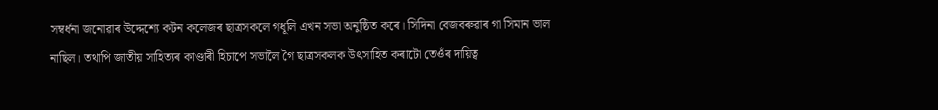সম্বর্ধনা জনোৱাৰ উদ্দেশ্যে কটন কলেজৰ ছাত্ৰসকলে গধূলি এখন সভা অনুষ্ঠিত কৰে। সিদিনা বেজবৰুৱাৰ গা সিমান ভাল নাছিল। তথাপি জাতীয় সাহিত্যৰ কাণ্ডাৰী হিচাপে সভালৈ গৈ ছাত্রসকলক উৎসাহিত কৰাটো তেওঁৰ দায়িত্ব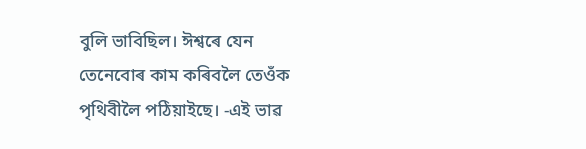বুলি ভাবিছিল। ঈশ্বৰে যেন তেনেবোৰ কাম কৰিবলৈ তেওঁক পৃথিবীলৈ পঠিয়াইছে। -এই ভাৱ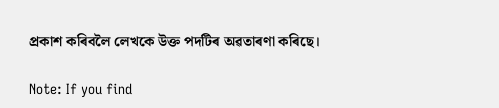প্রকাশ কৰিবলৈ লেখকে উক্ত পদটিৰ অৱতাৰণা কৰিছে।

Note: If you find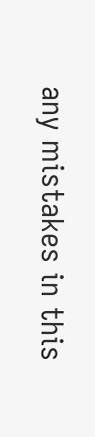any mistakes in this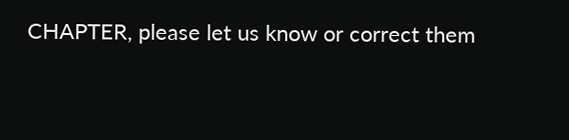CHAPTER, please let us know or correct them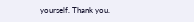yourself. Thank you.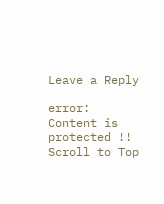Leave a Reply

error: Content is protected !!
Scroll to Top